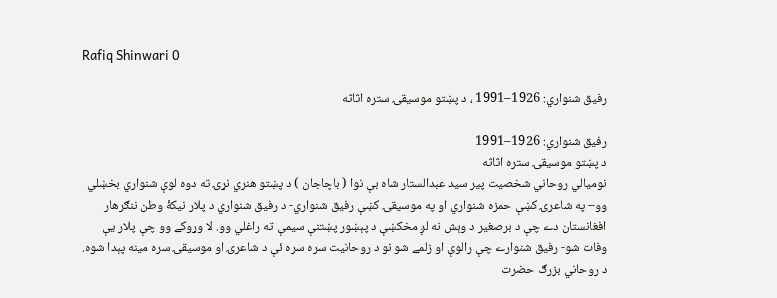Rafiq Shinwari 0

رفيق شنواري: 1926–1991 ، د پښتو موسيقۍ ستره اثاثه

رفيق شنواري: 1926–1991
د پښتو موسيقۍ ستره اثاثه
نوميالي روحاني شخصيت پير سيد عبدالستار شاه بې نوا ( باچاجان ) د پښتو هنري نړۍ ته دوه لوې شنواري بخښلي وو– په شاعرۍ کښې حمزه شنواري او په موسيقۍ کښې رفيق شنواري- د رفيق شنواري د پلار نيکۀ وطن ننګرهار افغانستان دے چې د برصغير د وېش نه لږ مخکښې د پېښور پښتنې سيمې ته راغلي وو. لا وړوکے وو چې پلار يې وفات شو- رفيق شنوارے چې رالوې او زلمے شو نو د روحانيت سره سره ئې د شاعرۍ او موسيقۍ سره مينه پېدا شوه. د روحاني بزرګ حضرت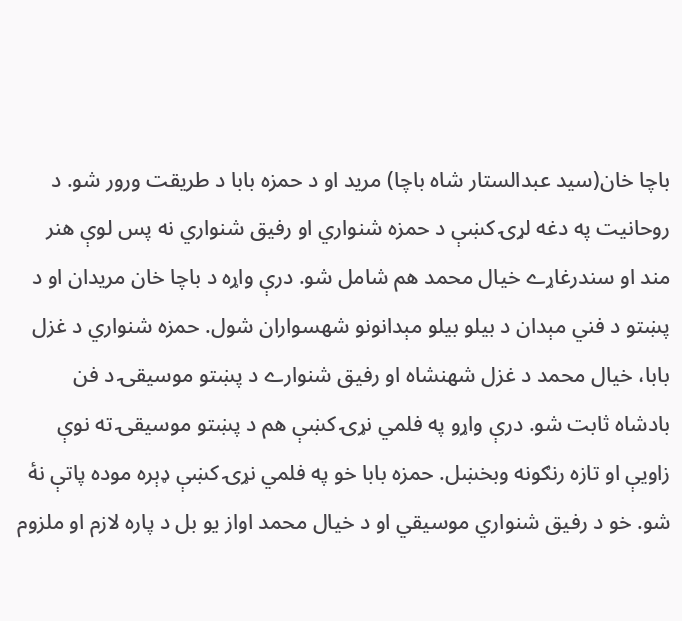باچا خان(سيد عبدالستار شاه باچا) مريد او د حمزه بابا د طريقت ورور شو. د روحانيت په دغه لړۍ کښې د حمزه شنواري او رفيق شنواري نه پس لوې هنر مند او سندرغاړے خيال محمد هم شامل شو. درې واړه د باچا خان مريدان او د پښتو د فني مېدان د بيلو بيلو مېدانونو شهسواران شول. حمزه شنواري د غزل بابا، خيال محمد د غزل شهنشاه او رفيق شنوارے د پښتو موسيقۍ د فن بادشاه ثابت شو. درې واړو په فلمي نړۍ کښې هم د پښتو موسيقۍ ته نوې زاويې او تازه رنګونه وبخښل. حمزه بابا خو په فلمي نړۍ کښې ډېره موده پاتې نۀ شو. خو د رفيق شنواري موسيقي او د خيال محمد اواز يو بل د پاره لازم او ملزوم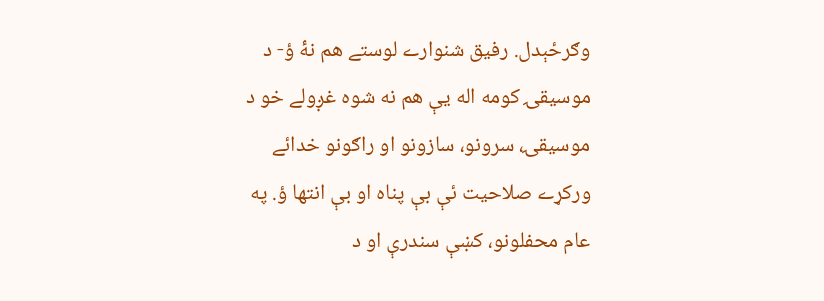وګرځېدل. رفيق شنوارے لوستے هم نۀ ؤ- د موسيقۍ کومه اله يې هم نه شوه غږولے خو د موسيقۍ، سرونو، سازونو او راګونو خدائے ورکړے صلاحيت ئې بې پناه او بې انتها ؤ. په عام محفلونو، کښې سندرې او د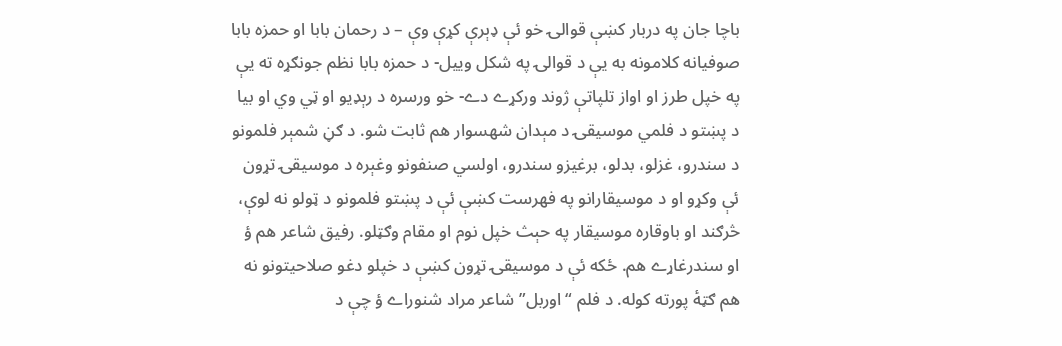باچا جان په دربار کښې قوالۍ خو ئې ډېرې کړې وې – د رحمان بابا او حمزه بابا صوفيانه کلامونه به يې د قوالۍ په شکل وييل- د حمزه بابا نظم جونګړه ته يې په خپل طرز او اواز تلپاتې ژوند ورکړے دے- خو ورسره د رېډيو او ټي وي او بيا د پښتو د فلمي موسيقۍ د مېدان شهسوار هم ثابت شو. د ګڼ شمېر فلمونو د سندرو، غزلو، بدلو، برغيزو سندرو، اولسي صنفونو وغېره د موسيقۍ تړون ئې وکړو او د موسيقارانو په فهرست کښې ئې د پښتو فلمونو د ټولو نه لوې، څرګند او باوقاره موسيقار په حېث خپل نوم او مقام وګټلو. رفيق شاعر هم ؤ او سندرغاړے هم. ځکه ئې د موسيقۍ تړون کښې د خپلو دغو صلاحيتونو نه هم ګټۀ پورته کوله. د فلم “اوربل” شاعر مراد شنوراے ؤ چې د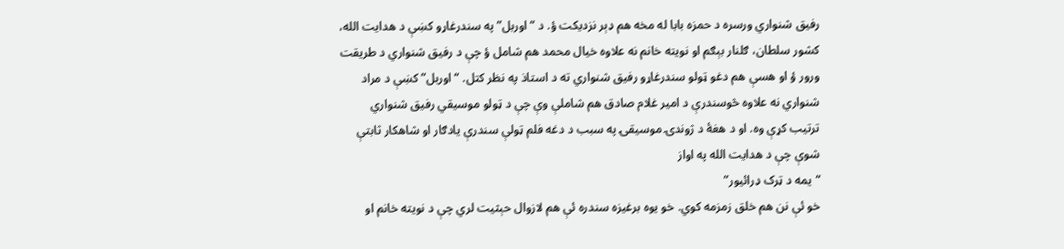رفيق شنواري ورسره د حمزه بابا له مخه هم ډېر نزديکت ؤ. د “اوربل” په سندرغاړو کښې د هدايت الله، کشور سلطان، ګلنار بېګم او نويته خانم نه علاوه خيال محمد هم شامل ؤ چې د رفيق شنواري د طريقت ورور ؤ او هسې هم دغو ټولو سندرغاړو رفيق شنواري ته د استاذ په نظر کتل. “اوربل” کښې د مراد شنواري نه علاوه څوسندرې د امير غلام صادق هم شاملې وې چې د ټولو موسيقي رفيق شنواري ترتيب کړې وه. او د هغۀ د ژوندۍ موسيقۍ په سبب د دغه فلم ټولې سندرې يادګار او شاهکار ثابتې شوې چې د هدايت الله په اواز
“يمه د ټرک ډرائيور”
خو ئې نن هم خلق زمزمه کوي. خو يوه برغيزه سندره ئې هم لازوال حېثيت لري چې د نويته خانم او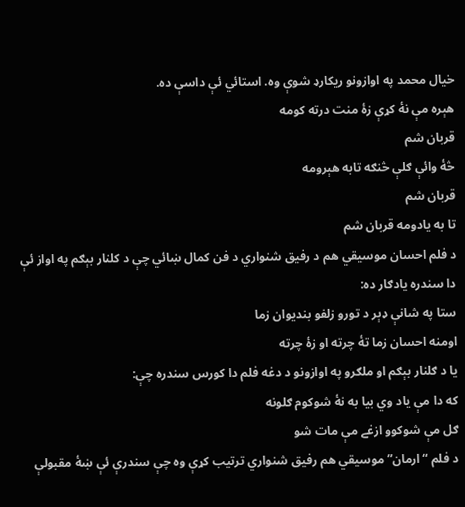خيال محمد په اوازونو ريکارډ شوې وه. استائي ئې داسې ده.
هېره مې نۀ کړې زۀ منت درته کومه
قربان شم
څۀ وائې ګلې څنګه تابه هېرومه
قربان شم
تا به يادومه قربان شم
د فلم احسان موسيقي هم د رفيق شنواري د فن کمال ښائي چې د کلنار بېګم په اواز ئې دا سندره يادګار ده:
ستا په شانې ډېر د تورو زلفو بنديوان زما
اومنه احسان زما تۀ چرته او زۀ چرته
يا د ګلنار بېګم او ملګرو په اوازونو د دغه فلم دا کورس سندره چې:
که دا مې ياد وي بيا به نۀ شوکوم ګلونه
ګل مې شوکوو ازغے مې مات شو
د فلم “ارمان” موسيقي هم رفيق شنواري ترتيب کړې وه چې سندرې ئې ښۀ مقبولې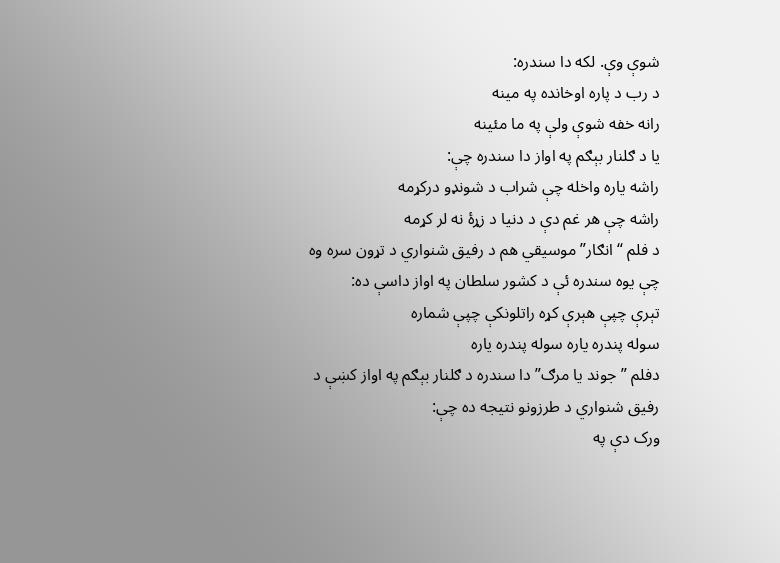شوې وې. لکه دا سندره:
د رب د پاره اوخانده په مينه
رانه خفه شوې ولې په ما مئينه
يا د ګلنار بېګم په اواز دا سندره چې:
راشه ياره واخله چې شراب د شونډو درکړمه
راشه چې هر غم دې د دنيا د زړۀ نه لر کړمه
د فلم “انګار” موسيقي هم د رفيق شنواري د تړون سره وه چې يوه سندره ئې د کشور سلطان په اواز داسې ده:
تېرې چپې هېرې کړه راتلونکې چپې شماره
سوله پندره ياره سوله پندره ياره
دفلم ” جوند يا مرګ” دا سندره د ګلنار بېګم په اواز کښې د رفيق شنواري د طرزونو نتيجه ده چې:
ورک دې په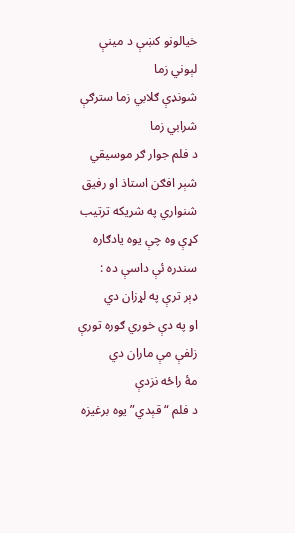خيالونو کښې د مينې لېوني زما
شونډې ګلابي زما سترګې شرابي زما
د فلم جوار ګر موسيقي شېر افګن استاذ او رفيق شنواري په شريکه ترتيب کړې وه چې يوه يادګاره سندره ئې داسې ده :
ډېر ترې په لړزان دي
او په دې خوري ګوره تورې زلفې مې ماران دي
مۀ راځه نزدې
د فلم “قېدي” يوه برغيزه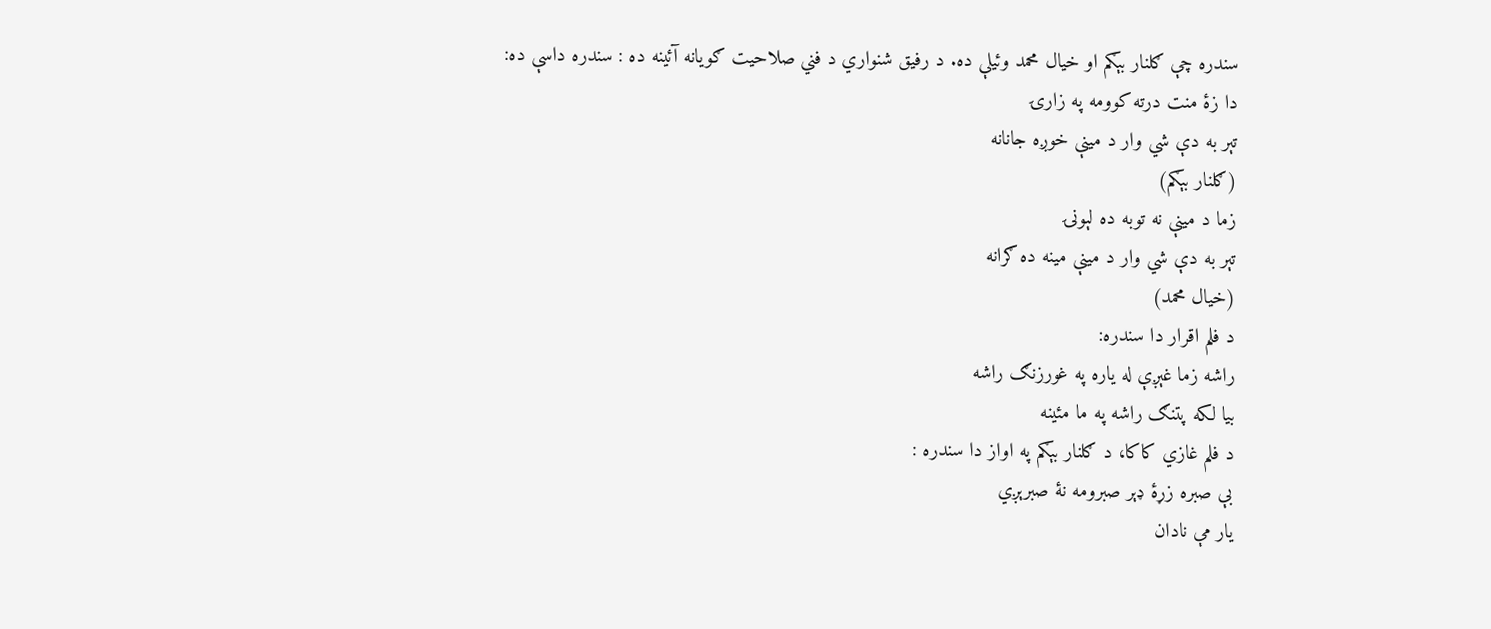سندره چې ګلنار بېګم او خيال محمد وئيلې ده. د رفيق شنواري د فني صلاحيت ګويانه آئينه ده : سندره داسې ده:
دا زۀ منت درته کوومه په زارۍ
تېر به دې شي وار د مينې خوږه جانانه
(ګلنار بېګم)
زما د مينې نه توبه ده لېونۍ
تېر به دې شي وار د مينې مينه ده ګرانه
(خيال محمد)
د فلم اقرار دا سندره:
راشه زما غېږې له ياره په غورزنګ راشه
بيا لکه پتنګ راشه په ما مئينه
د فلم غازي کاکا، د ګلنار بېګم په اواز دا سندره :
بې صبره زړۀ ډېر صبرومه نۀ صبرېږي
يار مې نادان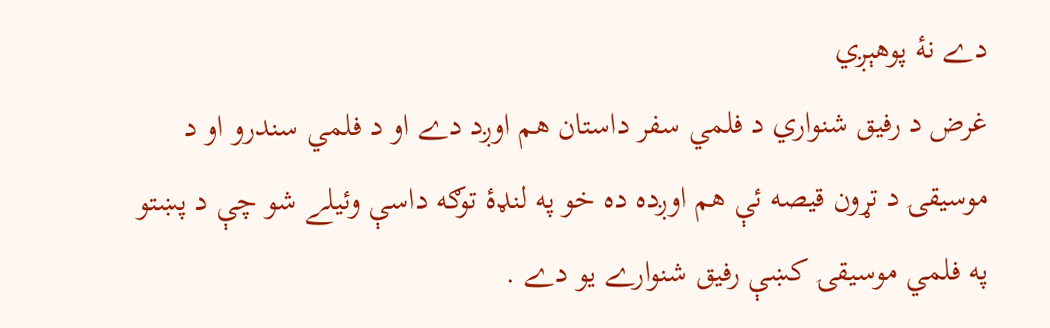دے نۀ پوهېږي
غرض د رفيق شنواري د فلمي سفر داستان هم اوږد دے او د فلمي سندرو او د موسيقۍ د تړون قيصه ئې هم اوږده ده خو په لنډۀ توګه داسې وئيلے شو چې د پښتو په فلمي موسيقۍ کښې رفيق شنوارے يو دے .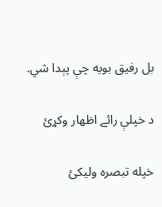بل رفيق بويه چې پېدا شي.

د خپلې رائے اظهار وکړئ

خپله تبصرہ وليکئ